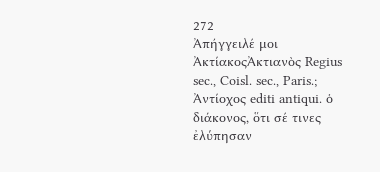272
Ἀπήγγειλέ μοι ἈκτίακοςἈκτιανὸς Regius sec., Coisl. sec., Paris.; Ἀντίοχος editi antiqui. ὁ διάκονος, ὅτι σέ τινες ἐλύπησαν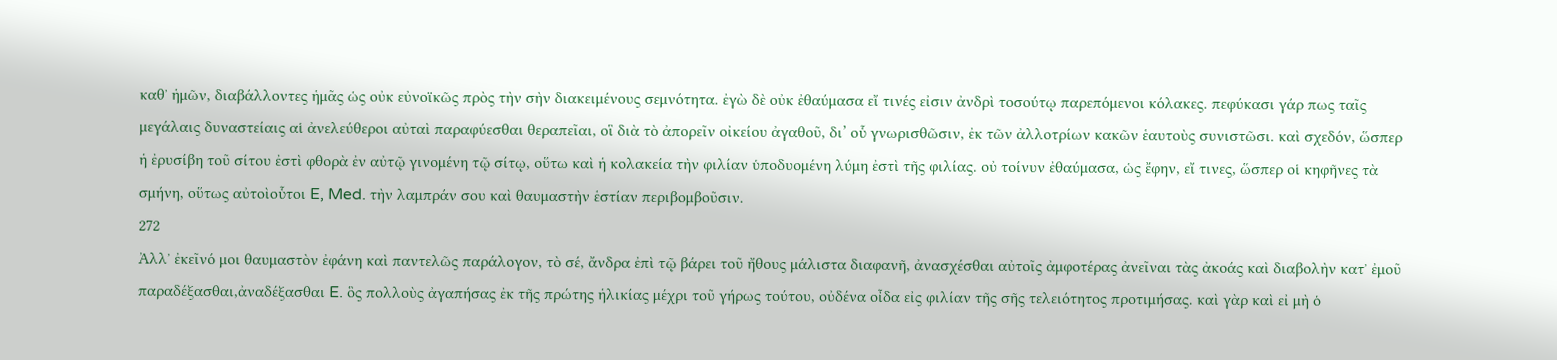καθʼ ἡμῶν, διαβάλλοντες ἡμᾶς ὡς οὐκ εὐνοϊκῶς πρὸς τὴν σὴν διακειμένους σεμνότητα. ἐγὼ δὲ οὐκ ἐθαύμασα εἴ τινές εἰσιν ἀνδρὶ τοσούτῳ παρεπόμενοι κόλακες. πεφύκασι γάρ πως ταῖς μεγάλαις δυναστείαις αἱ ἀνελεύθεροι αὐταὶ παραφύεσθαι θεραπεῖαι, οἳ διὰ τὸ ἀπορεῖν οἰκείου ἀγαθοῦ, δι’ οὗ γνωρισθῶσιν, ἐκ τῶν ἀλλοτρίων κακῶν ἑαυτοὺς συνιστῶσι. καὶ σχεδόν, ὥσπερ ἡ ἐρυσίβη τοῦ σίτου ἐστὶ φθορὰ ἐν αὐτῷ γινομένη τῷ σίτῳ, οὕτω καὶ ἡ κολακεία τὴν φιλίαν ὑποδυομένη λύμη ἐστὶ τῆς φιλίας. οὐ τοίνυν ἐθαύμασα, ὡς ἔφην, εἴ τινες, ὥσπερ οἱ κηφῆνες τὰ σμήνη, οὕτως αὐτοὶοὗτοι E, Med. τὴν λαμπράν σου καὶ θαυμαστὴν ἑστίαν περιβομβοῦσιν.
272
Ἀλλʼ ἐκεῖνό μοι θαυμαστὸν ἐφάνη καὶ παντελῶς παράλογον, τὸ σέ, ἄνδρα ἐπὶ τῷ βάρει τοῦ ἤθους μάλιστα διαφανῆ, ἀνασχέσθαι αὐτοῖς ἀμφοτέρας ἀνεῖναι τὰς ἀκοάς καὶ διαβολὴν κατʼ ἐμοῦ παραδέξασθαι,ἀναδέξασθαι E. ὃς πολλοὺς ἀγαπήσας ἐκ τῆς πρώτης ἡλικίας μέχρι τοῦ γήρως τούτου, οὐδένα οἶδα εἰς φιλίαν τῆς σῆς τελειότητος προτιμήσας. καὶ γὰρ καὶ εἰ μὴ ὁ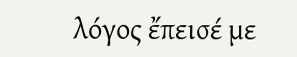λόγος ἔπεισέ με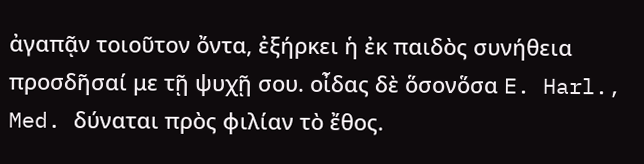ἀγαπᾷν τοιοῦτον ὄντα, ἐξήρκει ἡ ἐκ παιδὸς συνήθεια προσδῆσαί με τῇ ψυχῇ σου. οἶδας δὲ ὅσονὅσα E. Harl., Med. δύναται πρὸς φιλίαν τὸ ἔθος.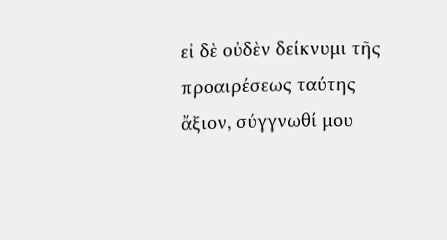εἰ δὲ οὐδὲν δείκνυμι τῆς προαιρέσεως ταύτης ἄξιον, σύγγνωθί μου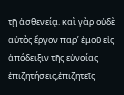τῇ ἀσθενείᾳ. καὶ γὰρ οὐδὲ αὐτὸς ἔργον παρʼ ἐμοῦ εἰς ἀπόδειξιν τῆς εὐνοίας ἐπιζητήσεις,ἐπιζητεῖς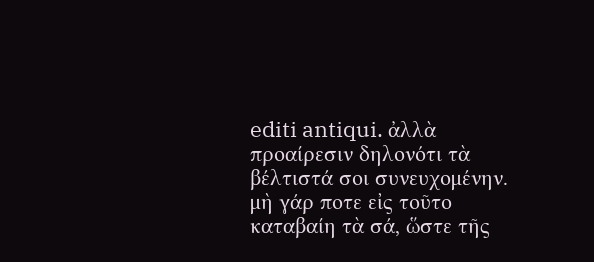editi antiqui. ἀλλὰ προαίρεσιν δηλονότι τὰ βέλτιστά σοι συνευχομένην. μὴ γάρ ποτε εἰς τοῦτο καταβαίη τὰ σά, ὥστε τῆς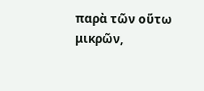παρὰ τῶν οὕτω μικρῶν,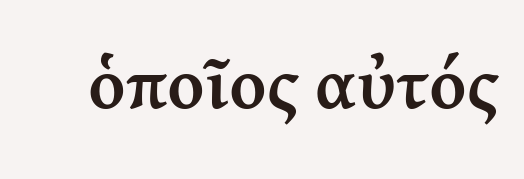ὁποῖος αὐτός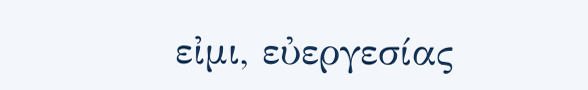εἰμι, εὐεργεσίας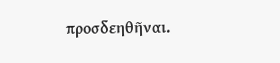προσδεηθῆναι.